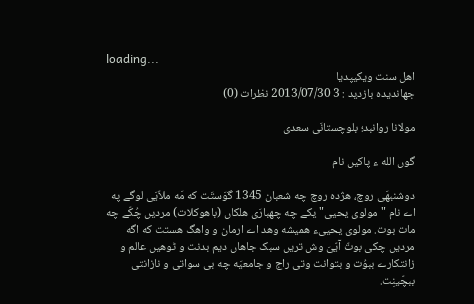loading...
اهل سنت ویکیپدیا
جهاندیده بازدید : 3 2013/07/30 نظرات (0)

مولانا روانبد؛ بلوچستانَی سعدی

گوں الله ء پاکیں نام

دوشنبهَی روچ، هژده روچ چه شعبان 1345 گوَستَت که مَه ملاّیَی لوگے په اے نام "مولوی یحیی" یکے چه چهبارَی هلکاں (باهوکلات) مردیں چُکّے چه مات بوت. مولوی یحییء همیشه وهد اے ارمان و واهگ هستت که اگه مردیں چکی بوتّ آیّیَ وش تریں سبک جاهاں دیم بدنت و ٹوهیں عالم و زانتکارے ببوُت و بتوانت وتی راج و جامعیَه چه بی سواتی و نازانتی ببچّینِت.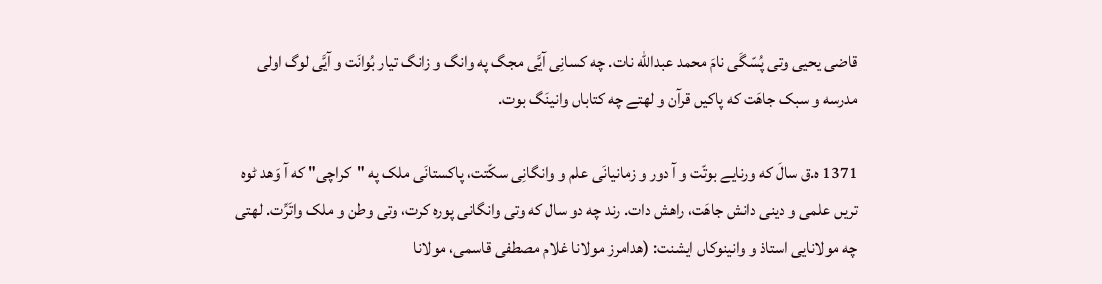قاضی یحیی وتی پُسّگَی نامَ محمد عبدالله نات. چه کسانِی آیَّی مجگ په وانگ و زانگ تیار بُوانَت و آیَّی لوگ اولی مدرسه و سبک جاهَت که پاکیں قرآن و لهتے چه کتاباں وانینَگ بوت.

1371 ه.ق سالَ که ورنایے بوتّت و آ دور و زمانیانَی علم و وانگانِی سکّتت، پاکستانَی ملک په "کراچی" که آ وَهد ٹوه تریں علمی و دینی دانش جاهَت، راهش دات. رند چه دو سال که وتی وانگانی پوره کرت، وتی وطن و ملک واتَرِّت. لهتی چه مولانایی استاذ و وانینوکاں ایشنت: (هدامرز مولانا غلام مصطفی قاسمی، مولانا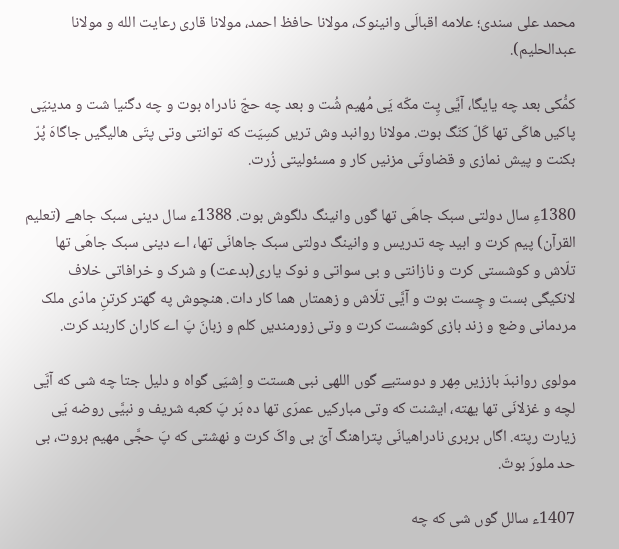محمد علی سندی؛ علامه اقبالَی وانینوک، مولانا حافظ احمد، مولانا قاری رعایت الله و مولانا عبدالحلیم).

کمُّکی بعد چه یایگا، آیَّی پِت مکّه یَی مُهیم شُت و بعد چه حجّ نادراه بوت و چه دگنیا شت و مدینیَی پاکیں هاکَی تها کَلّ کنَگ بوت. مولانا روانبد وش تریں کسِیَت که توانتی وتی پتَی هالیگیں جاگاهَ پُرّ بکنت و پیش نمازی و قضاوتَی مزنیں کار و مسئولیتی زُرت.

1380ءِ سال دولتی سبک جاهَی تها گوں وانینگ دلگوش بوت. 1388ء سال دینی سبک جاهے (تعلیم القرآن) پیم کرت و ابید چه تدریس و وانینگ دولتی سبک جاهانَی تها، اے دینی سبک جاهَی تها تلّاش و کوشستی کرت و نازانتی و بی سواتی و نوک یاری(بدعت) و شرک و خرافاتی خلاف لانکیگی بست و چِست بوت و آیَّی تلّاش و زهمتاں هما کار دات. هنچوش په گهتر کرتنِ مادّی ملک مردمانی وضع و زند بازی کوشست کرت و وتی زورمندیں کلم و زبانَ پَ اے کاران کاربند کرت.

مولوی روانبدَ باززیں مِهر و دوستیے گوں اللهی نبی هستت و اِشیَی گواه و دلیل جتا چه شی که آیَّی لچه و غزلانَی تها یهته، ایشنت که وتی مبارکیں عمرَی تها ده بَر پَ کعبه شریف و نبیَّی روضه یَی زیارت رپته. اگاں بربری نادراهیانَی پتراهنگ آیّ بی واکَ کرت و نهشتی که پَ حجَّی مهیم بروت، بی حد ملورَ بوتّ.

1407ء سالل گوں شی که چه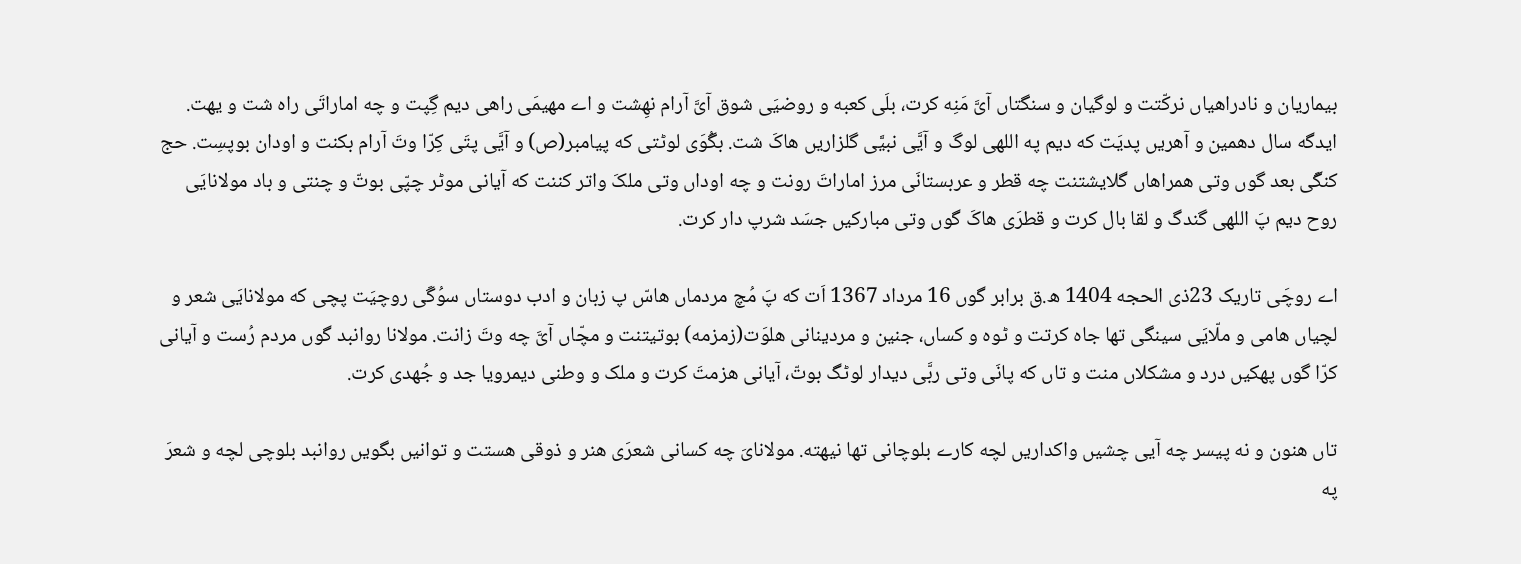بیماریان و نادراهیاں نرکّتت و لوگیان و سنگتاں آیَّ مَنِه کرت، بلَی کعبه و روضیَی شوق آیَّ آرام نهِشت و اے مهیمَی راهی دیم گِپت و چه اماراتَی راه شت و یهت. ایدگه سال دهمین و آهریں پدیَت که دیم په اللهی لوگ و آیَّی نبیَّی گلزاریں هاکَ شت. بگُوَی لوٹتی که پیامبر(ص) و آیَّی پتَی کِرّا وتَ آرام بکنت و اودان بوپسِت. حج کنگَی بعد گوں وتی همراهاں گلایشتنت چه قطر و عربستانَی مرز اماراتَ رونت و چه اوداں وتی ملکَ واتر کننت که آیانی موٹر چپّی بوتّ و چنتی و باد مولانایَی روح دیم پَ اللهی گندگ و لقا بال کرت و قطرَی هاکَ گوں وتی مبارکیں جسَد شرپ دار کرت.

اے روچَی تاریک 23ذی الحجه 1404 ه.ق برابر گوں 16 مرداد 1367 اَت که پَ مُچ مردماں هاسّ پ زبان و ادب دوستاں سوُگَی روچیَت پچی که مولانایَی شعر و لچیاں هامی و ملّایَی سینگی تها جاه کرتت و ٹوه و کساں، جنین و مردینانی هلوَت(زمزمه) بوتیتنت و مچّاں آیَّ چه وتَ زانت. مولانا روانبد گوں مردم رُست و آیانی کرّا گوں پهکیں درد و مشکلاں منت و تاں که پانَی وتی ربَّی دیدار لوٹگ بوتّ، آیانی هزمتَ کرت و ملک و وطنی دیمرویا جد و جُهدی کرت.

تاں هنون و نه پیسر چه آیی چشیں واکداریں لچه کارے بلوچانی تها نیهته. مولانایَ چه کسانی شعرَی هنر و ذوقی هستت و توانیں بگویں روانبد بلوچی لچه و شعرَ په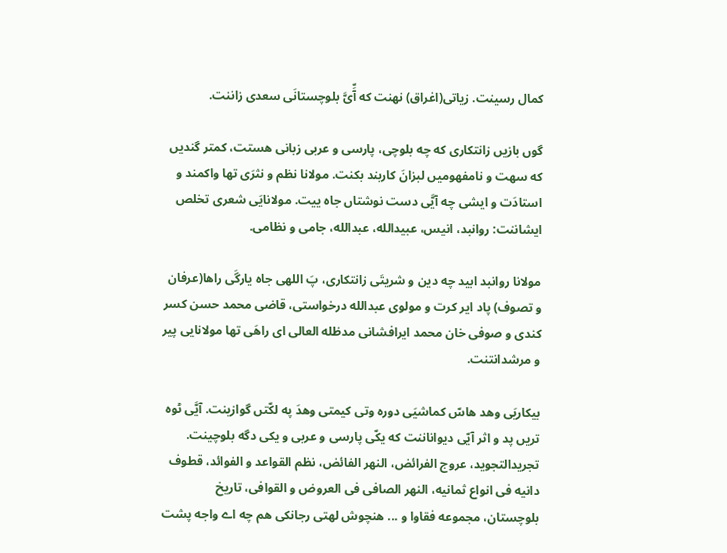کمال رسینت. زیاتی(اغراق) نهنت که آِّیَّ بلوچستانَی سعدی زاننت.

گوں بازیں زانتکاری که چه بلوچی، پارسی و عربی زبانی هستت، کمتر گندیں که سهت و نامفهومیں لبزانَ کاربند بکنت. مولانا نظم و نثرَی تها واکمند و استادَت و ایشی چه آیَّی دست نوشتاں جاه ییت. مولانایَی شعری تخلص ایشاننت: روانبد، انیس، عبیدالله، عبدالله، جامی و نظامی.

مولانا روانبد ابید چه دین و شریتَی زانتکاری، پَ اللهی جاه یارگَی راها(عرفان و تصوف) پاد ایر کرت و مولوی عبدالله درخواستی، قاضی محمد حسن کسر کندی و صوفی خان محمد ایرافشانی مدظله العالی ای راهَی تها مولانایی پیر و مرشدانتنت.

بیکاریَی وهد هاسّ کماشیَی دوره وتی کیمتی وهدَ په لکّتں گوازینت. آیَّی ٹوه تریں پد و اثر آیّی دیواناننت که یکّی پارسی و عربی و یکی دگه بلوچینت. تجریدالتجوید، عروج الفرائض، النهر الفائض، نظم القواعد و الفوائد، قطوف دانیه فی انواع ثمانیه، النهر الصافی فی العروض و القوافی، تاریخ بلوچستان، مجموعه فقاوا و ... هنچوش لهتی رجانکی هم چه اے واجه پشت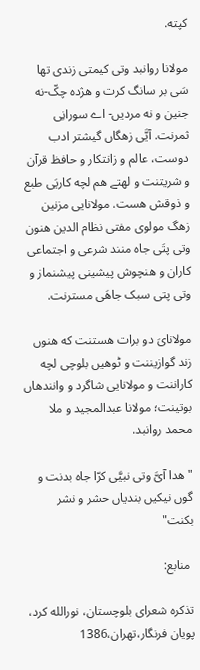کپته.

مولانا روانبد وتی کیمتی زندی تها سَی بر سانگ کرت و ه‍‍ژده چکّ-نه جنین و نه مردیں- اے سورانِی ثمرنت. آیَّی زهگاں گیشتر ادب دوست، عالم و زانتکار و حافظ قرآن و شریتنت و لهتے هم لچه کاریَی طبع و ذوقش هست. مولانایی مزنین زهگ مولوی مفتی نظام الدین هنون وتی پتَی جاه منند شرعی و اجتماعی کاران و هنچوش پیشینی پیشنماز و وتی پتی سبک جاهَی مسترنت.

مولانایَ دو برات هستنت که هنوں زند گوازیننت و ٹوهیں بلوچی لچه کاراننت و مولانایی شاگرد و وانندهاں بوتینت؛ مولانا عبدالمجید و ملا محمد روانبد.

"هدا آیَّ وتی نبیَّی کرّا جاه بدنت و گوں نیکیں بندیاں حشر و نشر بکنت"

 منابع:

تذکره شعرای بلوچستان، نورالله کرد، پویان فرنگار،تهران،1386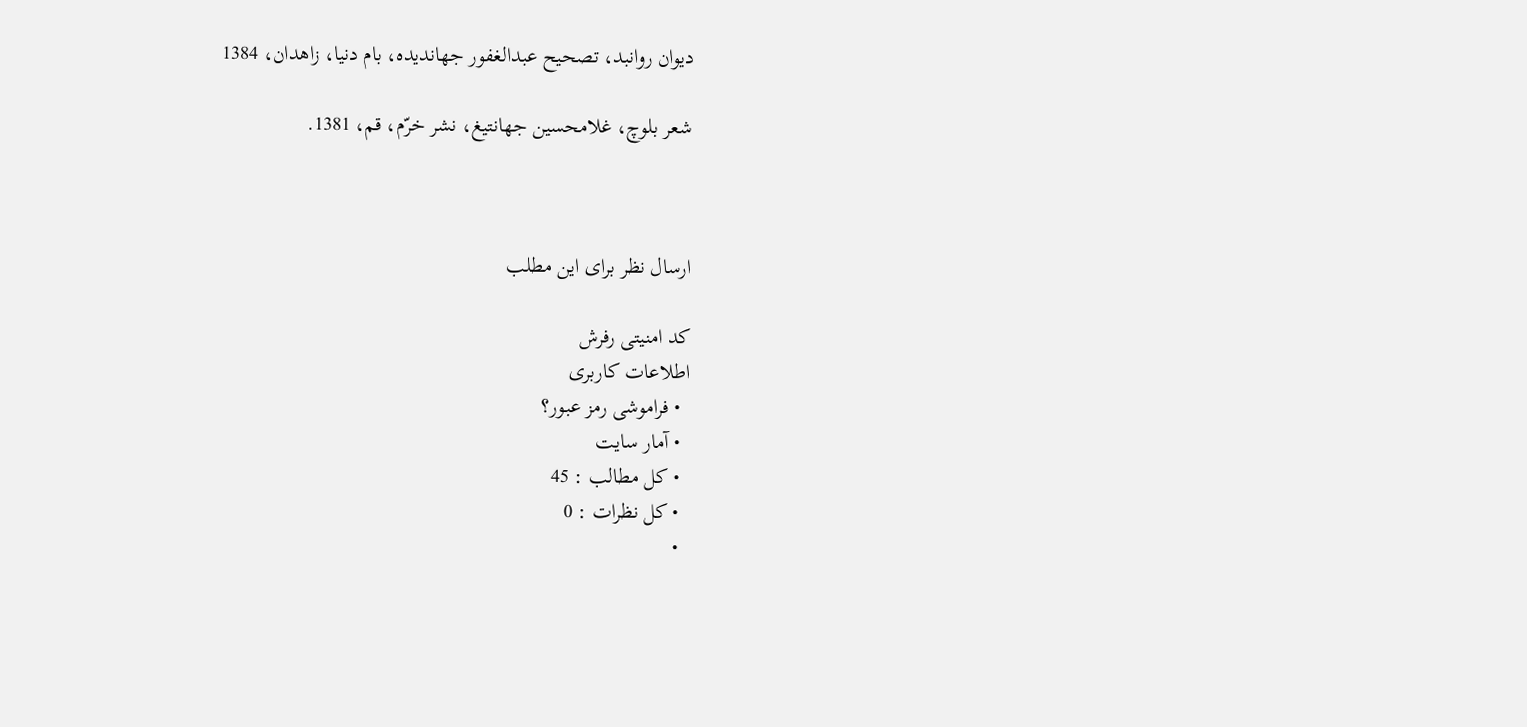دیوان روانبد، تصحیح عبدالغفور جهاندیده، بام دنیا، زاهدان، 1384

شعر بلوچ، غلامحسین جهانتیغ، نشر خرّم، قم، 1381.



ارسال نظر برای این مطلب

کد امنیتی رفرش
اطلاعات کاربری
  • فراموشی رمز عبور؟
  • آمار سایت
  • کل مطالب : 45
  • کل نظرات : 0
  •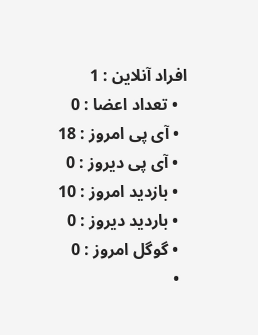افراد آنلاین : 1
  • تعداد اعضا : 0
  • آی پی امروز : 18
  • آی پی دیروز : 0
  • بازدید امروز : 10
  • باردید دیروز : 0
  • گوگل امروز : 0
  •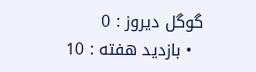گوگل دیروز : 0
  • بازدید هفته : 10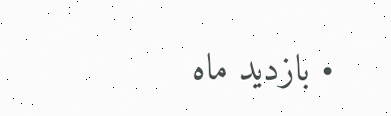• بازدید ماه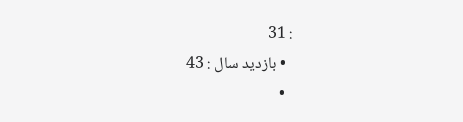: 31
  • بازدید سال : 43
  •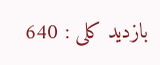بازدید کلی : 640